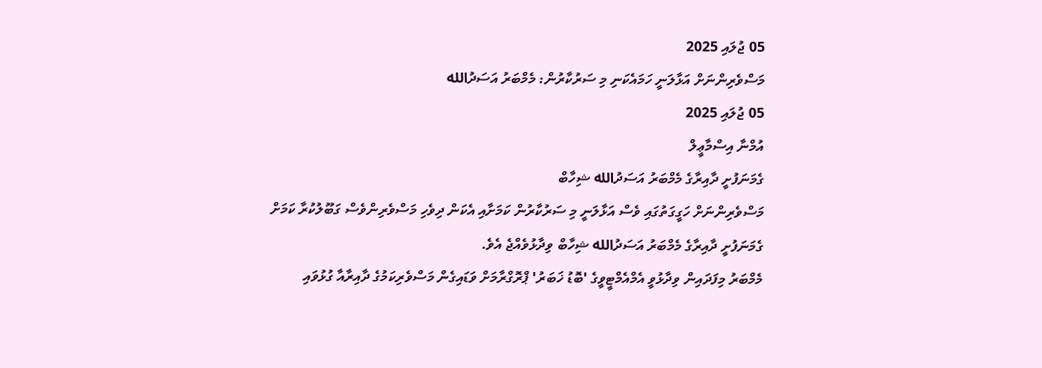05 ޖުލައި 2025
މަސްވެރިންނަށް އަޅާލަނީ ހަމައެކަނި މި ސަރުކާރުން: މެމްބަރު އަސަދުالله
05 ޖުލައި 2025
އުމްނާ އިސްމާޢީލް
ގެމަނަފުށީ ދާއިރާގެ މެމްބަރު އަސަދުالله ޝިހާބް
މަސްވެރިންނަށް ހަގީގަތުގައި ވެސް އަޅާލަނީ މި ސަރުކާރުން ކަމަށާއި އެކަން ދިވެހި މަސްވެރިންވެސް ގަބޫލުކުރާ ކަމަށް ގެމަނަފުށީ ދާއިރާގެ މެމްބަރު އަސަދުالله ޝިހާބް ވިދާޅުވެއްޖެ އެވެ.
މެމްބަރު މިފަދައިން ވިދާޅުވީ އެމްއެމްޓީވީގެ 'ބޮޑު ޚަބަރު' ޕްރޮގްރާމަށް ވަޑައިގެން މަސްވެރިކަމުގެ ދާއިރާއާ ގުޅުވައި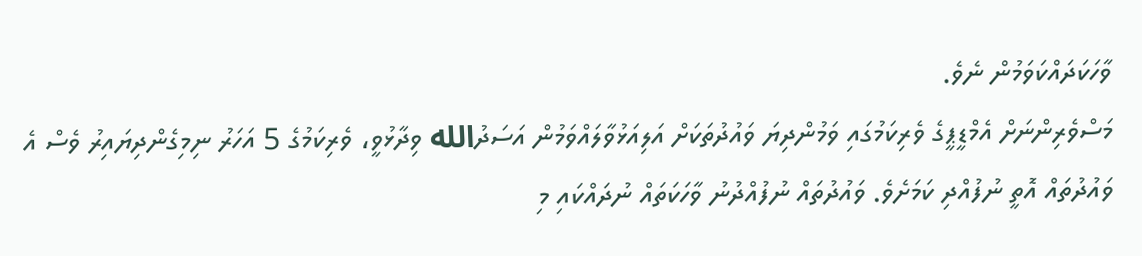ވާހަކަދައްކަވަމުން ނެވެ.
މަސްވެރިންނަށް އެމްޑީޕީގެ ވެރިކަމުގައި ވަމުންދިޔަ ވައުދުތަކަށް އަލިއަޅުވާލައްވަމުން އަސަދުالله ވިދާޅުވީ، ވެރިކަމުގެ 5 އަހަރު ނިމިގެންދިޔައިރު ވެސް އެ ވައުދުތައް އޮތީ ނުފުއްދި ކަމަށެވެ. ވައުދުތައް ނުފުއްދުނު ވާހަކަތައް ނުދައްކައި މި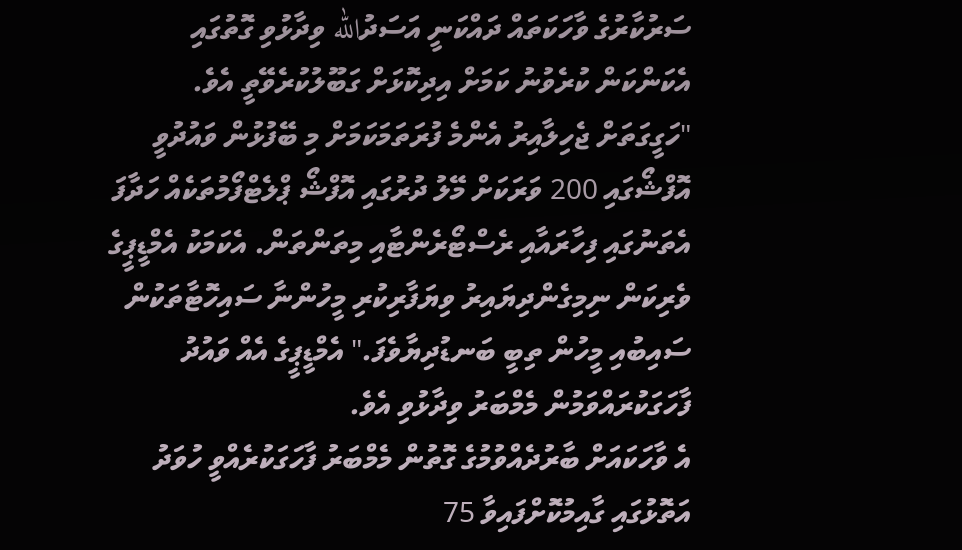ސަރުކާރުގެ ވާހަކަތައް ދައްކަނީ އަސަދުالله ވިދާޅުވި ގޮތުގައި އެކަންކަން ކުރެވުނު ކަމަށް އިދިކޮޅަށް ގަބޫލުކުރެވޭތީ އެވެ.
"ހަގީގަތަށް ޖެހިލާއިރު އެންމެ ފުރަތަމަކަމަށް މި ބޭފުޅުން ވައުދުވީ އޮފްޝޯގައި 200 ވަރަކަށް މޭލު ދުރުގައި އޮފްޝޯ ޕްލެޓްފޯމުތަކެއް ހަދާފަ އެތަނުގައި ފިހާރައާއި ރެސްޓޯރެންޓާއި މިތަންތަން. އެކަމަކު އެމްޑީޕީގެ ވެރިކަން ނިމިގެންދިޔައިރު ވިޔަފާރިކުރި މީހުންނާ ސައިހޮޓާތަކުން ސައިބުއި މީހުން ތިބީ ބަނޑުދިޔާވެފަ." އެމްޑީޕީގެ އެއް ވައުދު ފާހަގަކުރައްވަމުން މެމްބަރު ވިދާޅުވި އެވެ.
އެ ވާހަކައަށް ބާރުދެއްވުމުގެ ގޮތުން މެމްބަރު ފާހަގަކުރެއްވީ ހުވަދު އަތޮޅުގައި ގާއިމުކޮށްފައިވާ 75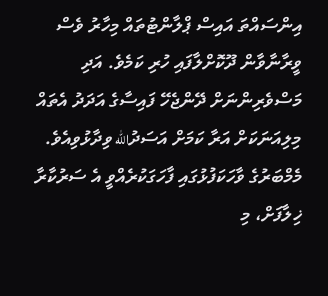އިންސައްތަ އައިސް ޕްލާންޓުތައް މިހާރު ވެސް ވީރާނާވާން ދޫކޮށްލާފައި ހުރި ކަމެވެ. އަދި މަސްވެރިންނަށް ދޭންޖެހޭ ފައިސާގެ އަދަދު އެތައް މިލިއަނަކަށް އަރާ ކަމަށް އަސަދުالله ވިދާޅުވިއެވެ. މެމްބަރުގެ ވާހަކަފުޅުގައި ފާހަގަކުރެއްވީ އެ ސަރުކާރާ ޚިލާފަށް، މި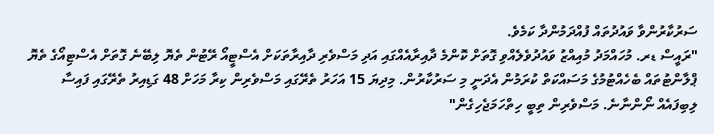ސަރުކާރުންވާ ވައުދުތައް ފުއްދަމުންދާ ކަމެވެ.
"ރައީސް ޑރ. މުހައްމަދު މުއިއްޒު ވައުދުވެލެއްވި ގޮތަށް ކޮންމެ ދާއިރާއެއްގައި އަދި މަސްވެރި ދާއިރާތަކަށް އެސްޓީއޯ ރޭޓުން ތެޔޮ ލިބޭނެ ގޮތަށް އެސްޓިއޯގެ ތެޔޮ ޕްލާންޓުތައް ބެހެއްޓުމުގެ މަސައްކަތް ކުރަމުން އެދަނީ މި ސަރުކާރުން. މިދިޔަ 15 އަހަރު ތެރޭގައި މަސްވެރިން ކިރާ މަހަށް 48 ގަޑިއިރު ތެރޭގައި ފައިސާ ލިބިފައެއް ނޯންނާނެ. މަސްވެރިން ތިބީ ހިތްހަމަޖެހިގެން"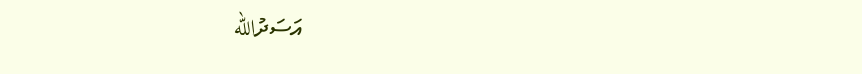އަސަދުالله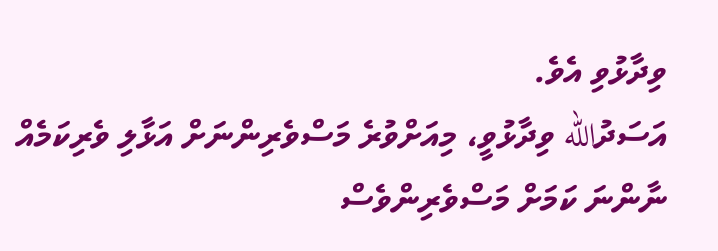ވިދާޅުވި އެވެ.
އަސަދުالله ވިދާޅުވީ، މިއަށްވުރެ މަސްވެރިންނަށް އަޅާލި ވެރިކަމެއް ނާންނަ ކަމަށް މަސްވެރިންވެސް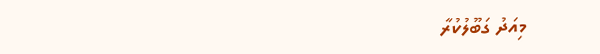މިއަދު ގަބޫލުކުރާ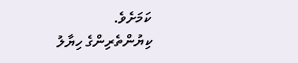ކަމަށެވެ.
ކިޔުންތެރިންގެ ހިޔާލު